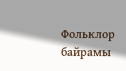Фольклор байрамы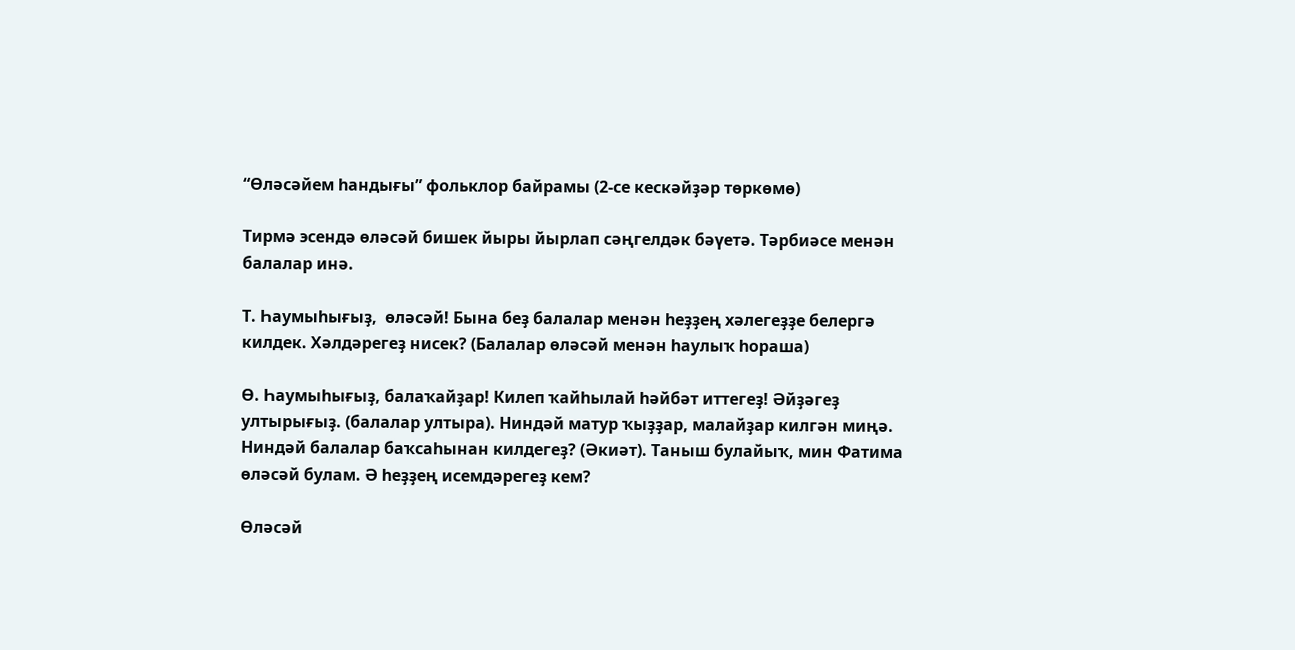“Өләсәйем һандығы” фольклор байрамы (2-се кескәйҙәр төркөмө)

Тирмә эсендә өләсәй бишек йыры йырлап сәңгелдәк бәүетә. Тәрбиәсе менән балалар инә.

Т. Һаумыһығыҙ,  өләсәй! Бына беҙ балалар менән һеҙҙең хәлегеҙҙе белергә килдек. Хәлдәрегеҙ нисек? (Балалар өләсәй менән һаулыҡ һораша)

Ө. Һаумыһығыҙ, балаҡайҙар! Килеп ҡайһылай һәйбәт иттегеҙ! Әйҙәгеҙ ултырығыҙ. (балалар ултыра). Ниндәй матур ҡыҙҙар, малайҙар килгән миңә. Ниндәй балалар баҡсаһынан килдегеҙ? (Әкиәт). Таныш булайыҡ, мин Фатима өләсәй булам. Ә һеҙҙең исемдәрегеҙ кем?

Өләсәй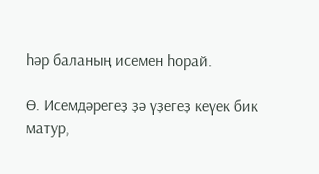һәр баланың исемен һорай.

Ө. Исемдәрегеҙ ҙә үҙегеҙ кеүек бик матур,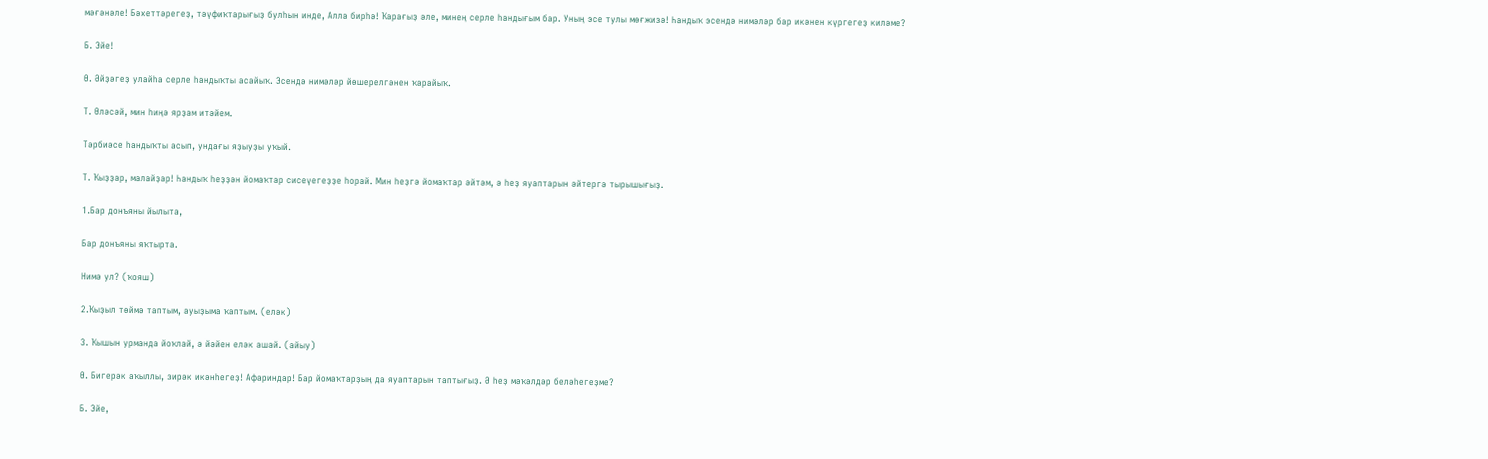мәғәнәле! Бәхеттәрегеҙ, тәүфиҡтарығыҙ булһын инде, Алла бирһә! Ҡарағыҙ әле, минең серле һандығым бар. Уның эсе тулы мөғжизә! Һандыҡ эсендә нимәләр бар икәнен күргегеҙ киләме?

Б. Эйе!

Ө. Әйҙәгеҙ улайһа серле һандыҡты асайыҡ. Эсендә нимәләр йөшерелгәнен ҡарайыҡ.

Т. Өләсәй, мин һиңә ярҙам итәйем.

Тәрбиәсе һандыҡты асып, ундағы яҙыуҙы уҡый.

Т. Ҡыҙҙар, малайҙар! Һандыҡ һеҙҙән йомаҡтар сисеүегеҙҙе һорай. Мин һеҙгә йомаҡтар әйтәм, ә һеҙ яуаптарын әйтергә тырышығыҙ.

1.Бар донъяны йылыта,

Бар донъяны яҡтырта.

Нимә ул? (ҡояш)

2.Ҡыҙыл төймә таптым, ауыҙыма ҡаптым. (еләк)

3. Ҡышын урманда йоҡлай, ә йәйен еләк ашай. (айыу)

Ө. Бигерәк аҡыллы, зирәк икәнһегеҙ! Афариндар! Бар йомаҡтарҙың да яуаптарын таптығыҙ. Ә һеҙ мәҡәлдәр беләһегеҙме?

Б. Эйе,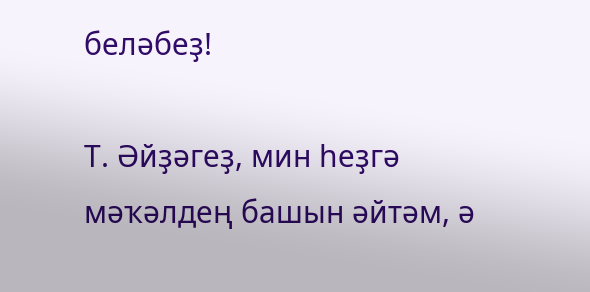беләбеҙ!

Т. Әйҙәгеҙ, мин һеҙгә мәҡәлдең башын әйтәм, ә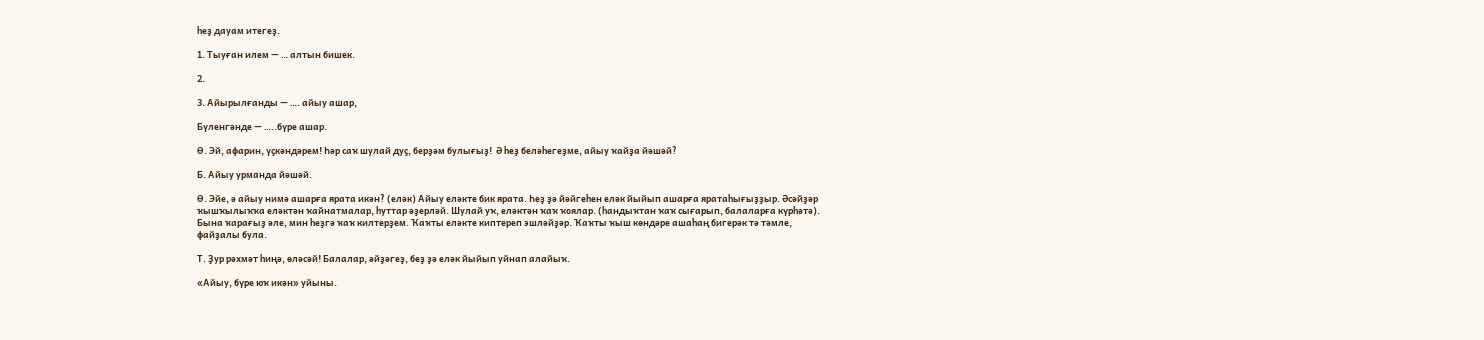һеҙ дауам итегеҙ.

1. Тыуған илем — … алтын бишек.

2.

3. Айырылғанды — …. айыу ашар,

Бүленгәнде — …..бүре ашар.

Ө. Эй, афарин, үҫкәндәрем! Һәр саҡ шулай дуҫ, берҙәм булығыҙ!  Ә һеҙ беләһегеҙме, айыу ҡайҙа йәшәй?

Б. Айыу урманда йәшәй.

Ө. Эйе, ә айыу нимә ашарға ярата икән? (еләк) Айыу еләкте бик ярата. Һеҙ ҙә йәйгеһен еләк йыйып ашарға яратаһығыҙҙыр. Әсәйҙәр ҡышҡылыҡҡа еләктән ҡайнатмалар, һуттар әҙерләй. Шулай уҡ, еләктән ҡаҡ ҡоялар. (һандыҡтан ҡаҡ сығарып, балаларға күрһәтә). Бына ҡарағыҙ әле, мин һеҙгә ҡаҡ килтерҙем. Ҡаҡты еләкте киптереп эшләйҙәр. Ҡаҡты ҡыш көндәре ашаһаң бигерәк тә тәмле, файҙалы була.

Т. Ҙур рәхмәт һиңә, өләсәй! Балалар, әйҙәгеҙ, беҙ ҙә еләк йыйып уйнап алайыҡ.

«Айыу, бүре юҡ икән» уйыны.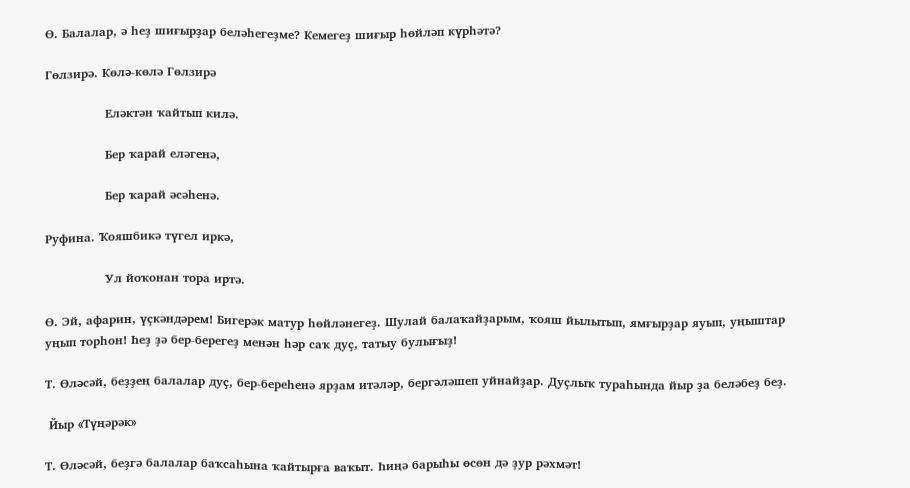Ө. Балалар, ә һеҙ шиғырҙар беләһегеҙме? Кемегеҙ шиғыр һөйләп күрһәтә?

Гөлзирә. Көлә-көлә Гөлзирә

               Еләктән ҡайтып килә.

               Бер ҡарай еләгенә,

               Бер ҡарай әсәһенә.

Руфина. Ҡояшбикә түгел иркә,

               Ул йоҡонан тора иртә.

Ө. Эй, афарин, үҫкәндәрем! Бигерәк матур һөйләнегеҙ. Шулай балаҡайҙарым, ҡояш йылытып, ямғырҙар яуып, уңыштар уңып торһон! Һеҙ ҙә бер-берегеҙ менән һәр саҡ дуҫ, татыу булығыҙ!

Т. Өләсәй, беҙҙең балалар дуҫ, бер-береһенә ярҙам итәләр, бергәләшеп уйнайҙар. Дуҫлыҡ тураһында йыр ҙа беләбеҙ беҙ.

 Йыр «Түңәрәк»

Т. Өләсәй, беҙгә балалар баҡсаһына ҡайтырға ваҡыт. Һиңә барыһы өсөн дә ҙур рәхмәт!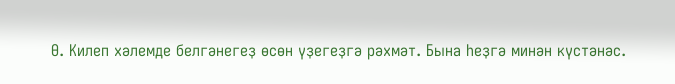Ө. Килеп хәлемде белгәнегеҙ өсөн үҙегеҙгә рәхмәт. Бына һеҙгә минән күстәнәс.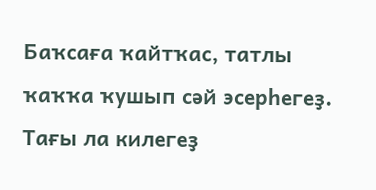Баҡсаға ҡайтҡас, татлы ҡаҡҡа ҡушып сәй эсерһегеҙ. Тағы ла килегеҙ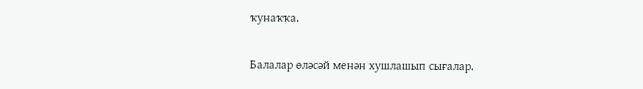ҡунаҡҡа.

Балалар өләсәй менән хушлашып сығалар.